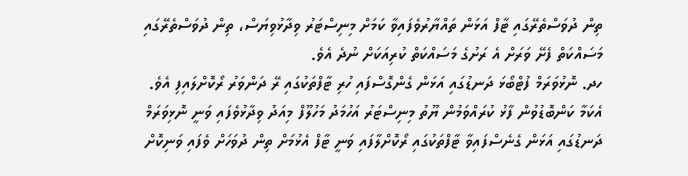ތިން ދުވަސްތެރޭގައި ޓާފް އަޅަން ތައްޔާރުވެފައިވާ ކަމަށް މިނިސްޓަރު ވިދާޅުވިޔަސް، ތިން ދުވަސްތެރޭގައި މަސައްކަތް ފެށޭ ވަރަށް އެ ރަށުގެ މަސައްކަތް ކުރިއަކަށް ނުދެ އެވެ.
ހދ. ނޮޅުވަރަމް ފުޓްބޯޅަ ދަނޑުގައި އަޅަން ގެންގޮސްފައި ހުރި ޓާފްތަކުގައި ރޭ ދަންވަރު ރޯކޮށްލައިފި އެވެ.
އެކަމާ ކަންބޮޑުވުން ފާޅު ކުރައްވަމުން ޔޫތު މިނިސްޓަރު އަހުމަދު މަހުލޫފް މިއަދު ވިދާޅުވެފައި ވަނީ ނޮޅިވަރަމް ދަނޑުގައި އަޅަން ގެނެސްފައިވާ ޓާފްތަކުގައި ރޯކޮށްލާފައި ވަނީ ޓާފް އެޅުމަށް ތިން ދުވަހަށް ވެފައި ވަނިކޮށް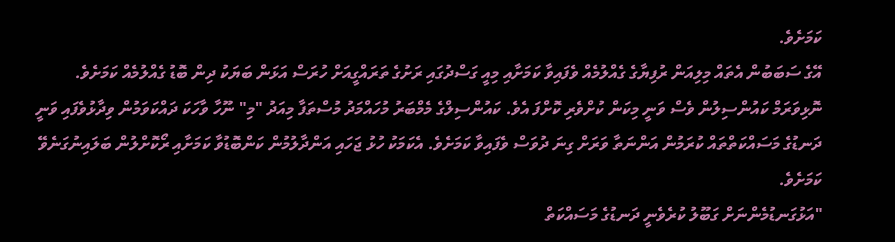ކަމަށެވެ.
އޭގެ ސަބަބުން އެތައް މިލިއަން ރުފިޔާގެ ގެއްލުމެއް ވެފައިވާ ކަމަށާއި މިއީ ގަސްދުގައި ރަށުގެ ތަރައްގީއަށް ހުރަސް އަޅަން ބަޔަކު ދިން ބޮޑު ގެއްލުމެއް ކަމަށެވެ.
ނޮޅިވަރަމް ކައުންސިލުން ވެސް ވަނީ މިކަން ކުށްވެރި ކޮށްފަ އެވެ. ކައުންސިލްގެ މެމްބަރު މުހައްމަދު މުސްތަފާ މިއަދު "މި" ނޫހާ ވާހަކަ ދައްކަވަމުން ވިދާޅުވެފައި ވަނީ ދަނޑުގެ މަސައްކަތްތައް ކުރަމުން އަންނަތާ ވަރަށް ގިނަ ދުވަސް ވެފައިވާ ކަމަށެވެ. އެކަމަކު ހުޅު ޖަހައި އަންދާލުމުން ކަންބޮޑުވާ ކަމަށާއި ރޯކޮށްލުން ބަލައިނުގަނެވޭ ކަމަށެވެ.
"އަޅުގަނޑުމެންނަށް ގަބޫލު ކުރެވެނީ ދަނޑުގެ މަސައްކަތް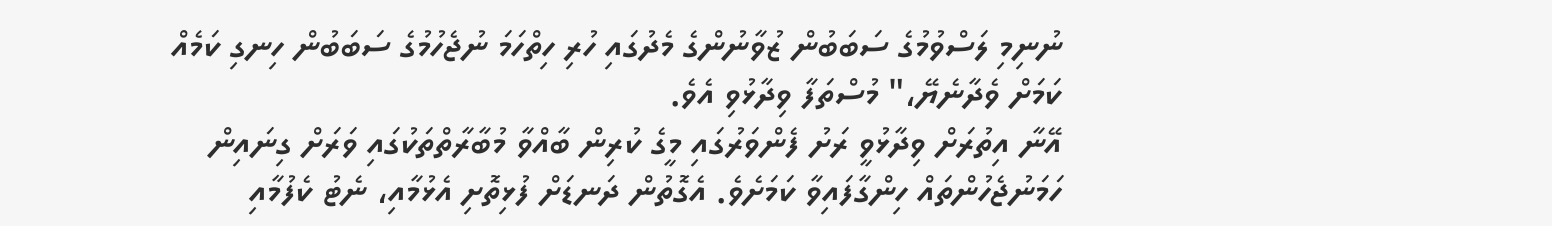ނުނިމި ލަސްވުމުގެ ސަބަބުން ޒުވާނުންގެ މެދުގައި ހުރި ހިތްހަމަ ނުޖެހުމުގެ ސަބަބުން ހިނގި ކަމެއް ކަމަށް ވެދާނެޔޭ،" މުސްތަފާ ވިދާޅުވި އެވެ.
އޭނާ އިތުރަށް ވިދާޅުވީ ރަށު ފެންވަރުގައި މީގެ ކުރިން ބާއްވާ މުބާރާތްތަކުގައި ވަރަށް ގިނައިން ހަމަނުޖެހުންތައް ހިންގާފައިވާ ކަމަށެވެ. އެގޮތުން ދަނޑަށް ފުޅިތޮށި އެޅުމާއި، ނެޓު ކެފުމާއި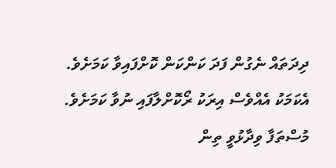ދިދަތައް ނެގުން ފަދަ ކަންކަން ކޮށްފައިވާ ކަމަށެވެ. އެކަމަކު އެއްވެސް އިރަކު ރޯކޮށްލާފައި ނުވާ ކަމަށެވެ.
މުސްތަފާ ވިދާޅުވީ ތިން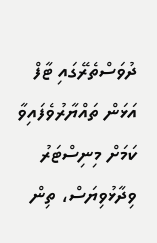ދުވަސްތެރޭގައި ޓާފް އަޅަން ތައްޔާރުވެފައިވާ ކަމަށް މިނިސްޓަރު ވިދާޅުވިޔަސް، ތިން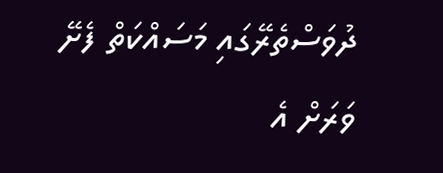ދުވަސްތެރޭގައި މަސައްކަތް ފެށޭ ވަރަށް އެ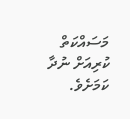މަސައްކަތް ކުރިއަށް ނުދާ ކަމަށެވެ.